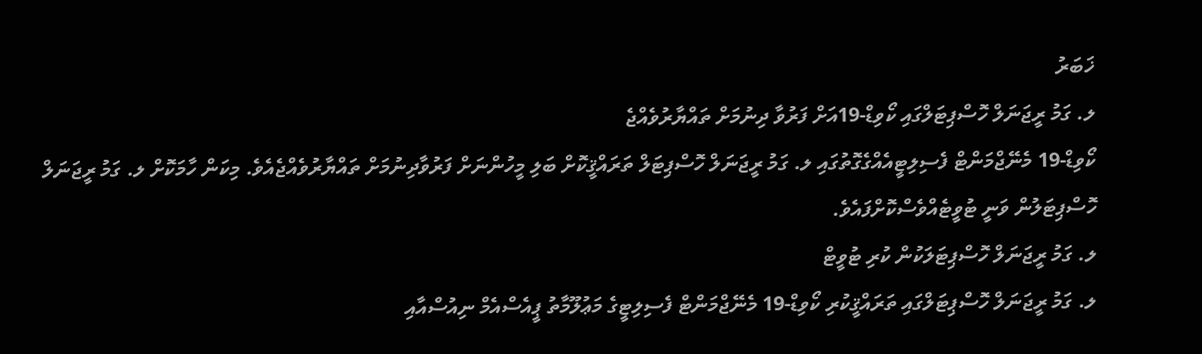ޚަބަރު
ލ. ގަމު ރީޖަނަލް ހޮސްޕިޓަލްގައި ކޯވިޑް-19އަށް ފަރުވާ ދިނުމަށް ތައްޔާރުވެއްޖެ
ކޯވިޑް-19 މެނޭޖްމަންޓް ފެސިލިޓީއެއްގެގޮތުގައި ލ. ގަމު ރީޖަނަލް ހޮސްޕިޓަލް ތަރައްޤީކޮށް ބަލި މީހުންނަށް ފަރުވާދިނުމަށް ތައްޔާރުވެއްޖެއެވެ. މިކަން ހާމަކޮށް ލ. ގަމު ރީޖަނަލް ހޮސްޕިޓަލުން ވަނީ ޓުވީޓެއްވެސްކޮށްފައެވެ.
ލ. ގަމު ރީޖަނަލް ހޮސްޕިޓަލަކުން ކުރި ޓުވީޓް
ލ. ގަމު ރީޖަނަލް ހޮސްޕިޓަލްގައި ތަރައްޤީކުރި ކޯވިޑް-19 މެނޭޖްމަންޓް ފެސިލިޓީގެ މަޢުލޫމާތު ޕީއެސްއެމް ނިއުސްއާއި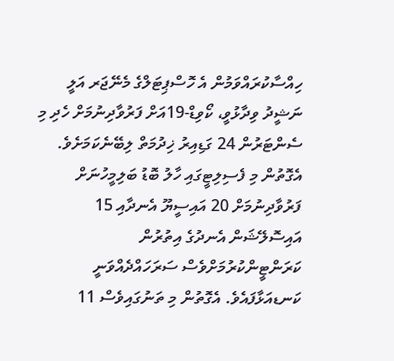ހިއްސާކުރައްވަމުން އެ ހޮސްޕިޓަލްގެ މެނޭޖަރ އަލީ ނަޝީދު ވިދާޅުވީ، ކޯވިޑް-19އަށް ފަރުވާދިނުމަށް ހެދި މި ސެންޓަރުން 24 ގަޑިއިރު ޚިދުމަތް ލިބޭނެކަމަށެވެ. އެގޮތުން މި ފެސިލިޓީގައި ހާލު ބޮޑު ބަލިމީހުނަށް ފަރުވާދިނުމަށް 20 އައިސީޔޫ އެނދާއި 15 އައިސޮލޭޝަން އެނދުގެ އިތުރުން ކަރަންޓީންކުރުމަށްވެސް ސަރަހައްދެއްވަނީ ކަނޑއަޅާފައެވެ. އެގޮތުން މި ތަނުގައިވެސް 11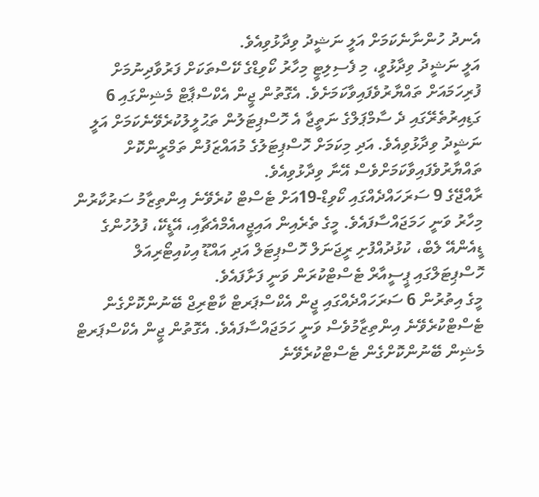އެނދު ހުންނާނެކަމަށް އަލީ ނަޝީދު ވިދާޅުވިއެވެ.
އަލީ ނަޝީދު ވިދާޅުވީ، މި ފެސިލިޓީ މިހާރު ކޯވިޑްގެ ކޭސްތަކަށް ފަރުވާދިނުމަށް ފުރިހަމައަށް ތައްޔާރުވެފައިވާކަމަށެވެ. އެގޮތުން ޖީން އެކްސްޕާޓް މެޝިންގައި 6 ގަޑިއިރުތެރޭގައި ދެ ސާމްޕަލްގެ ނަތީޖާ އެ ހޮސްޕިޓަލުން ތަޙުލީލުކުރެވޭނެކަމަށް އަލީ ނަޝީދު ވިދާޅުވިއެވެ. އަދި މިކަމަށް ހޮސްޕިޓަލުގެ މުއައްޒަފުން ތަމްރީންކޮށް ތައްޔާރުވެފައިވާކަމަށްވެސް އޭނާ ވިދާޅުވިއެވެ.
ރާއްޖޭގެ 9 ސަރަހައްދެއްގައި ކޯވިޑް-19އަށް ޓެސްޓް ކުރެވޭނެ އިންތިޒާމު ސަރުކާރުން މިހާރު ވަނީ ހަމަޖައްސާފައެވެ. މީގެ ތެރެއިން އައިޖީއއެމްއެޗާއި، އޭޑީކޭ، ފުލުހުންގެ ޑީއެންއޭ ލެބް، ކުޅުދުއްފުށި ރީޖަނަލް ހޮސްޕިޓަލް އަދި އައްޑޫ އިކުއިޓޯރިއަލް ހޮސްޕިޓަލްގައި ޕީސީއާރް ޓެސްޓްކުރަން ވަނީ ފަށާފައެވެ.
މީގެ އިތުރުން 6 ސަރަހައްދެއްގައި ޖީން އެކްސްޕަރޓް ކާޓްރިޖް ބޭނުންކޮށްގެން ޓެސްޓްކުރެވޭނެ އިންތިޒާމުވެސް ވަނީ ހަމަޖައްސާފައެވެ. އެގޮތުން ޖީން އެކްސްޕަރޓް މެޝިން ބޭނުންކޮށްގެން ޓެސްޓްކުރެވޭނެ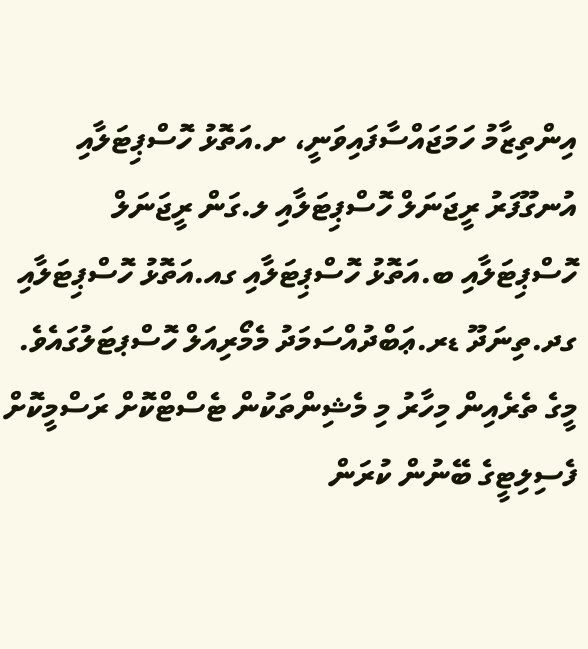އިންތިޒާމު ހަމަޖައްސާފައިވަނީ، ށ.އަތޮޅު ހޮސްޕިޓަލާއި އުނގޫފަރު ރީޖަނަލް ހޮސްޕިޓަލާއި ލ.ގަން ރީޖަނަލް ހޮސްޕިޓަލާއި ބ.އަތޮޅު ހޮސްޕިޓަލާއި ގއ.އަތޮޅު ހޮސްޕިޓަލާއި ގދ.ތިނަދޫ ޑރ.ޢަބްދުއްސަމަދު މެމޯރިއަލް ހޮސްޕޓަލުގައެވެ. މީގެ ތެރެއިން މިހާރު މި މެޝިންތަކުން ޓެސްޓްކޮށް ރަސްމީކޮށް ފެސިލިޓީގެ ބޭނުން ކުރަން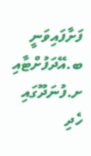ފަށާފައިވަނީ ބ.އޭދަފުށްޓާއި ށ.ފުނަދޫގައި ހެދި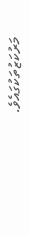މަރުކަޒުތަކުގައެވެ.